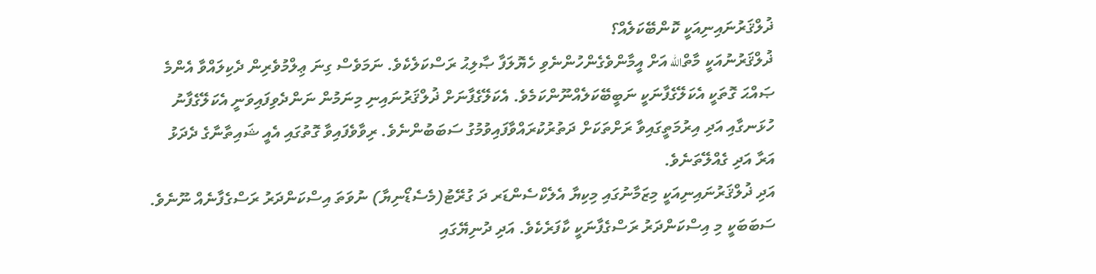ޛުލްޤަރުނައިނިއަކީ ކޮންބޭކަލެއް؟
ޛުލްޤަރުނުއަކީ މާތްالله އަށް އީމާންވެގެންހުންނެވި ހެޔޮލަފާ ޞާލިޙު ރަސްކަލެކެވެ. ނަމަވެސް ގިނަ ޢިލްމުވެރިން ދެކިލައްވާ އެންމެ ޞައްޙަ ގޮތަކީ އެކަލޭގެފާނަކީ ނަބީބޭކަލެއްނޫންކަމެވެ. އެކަލޭގެފާނަށް ޛުލްޤަރުނައިނި މިނަމުން ނަންދެވިފައިވަނީ އެކަލޭގެފާނު ހުޅަނގާއި އަދި އިރުމަތީގައިވާ ރަށްތަކަށް ދަތުރުކުރައްވާފައިވުމުގު ސަބަބުންނެވެ. ރިވާވެފައިވާ ގޮތުގައި އެއީ ޝައިތާނާގެ ދެދަޅު އަރާ އަދި ގެއްލޭތަނެވެ.
އަދި ޛުލްޤަރުނައިނިއަކީ މިޒަމާނުގައި މިކިޔާ އެލެކްސެންޑަރ ދަ ގުރޭޓު(މެސެޑޯނިޔާ) ނުވަތަ އިސްކަންދަރު ރަސްގެފާނެއް ނޫނެވެ. ސަބަބަކީ މި އިސްކަންދަރު ރަސްގެފާނަކީ ކާފަރެކެވެ. އަދި ދުނިޔޭގައި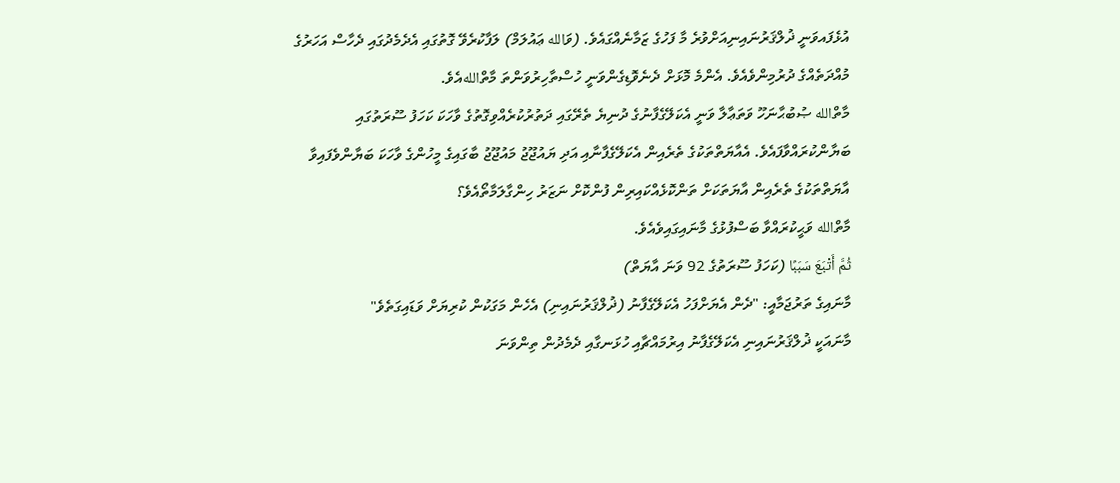އުޅެފައވަނީ ޛުލްޤަރުނައިނިއަށްވުރެ މާ ފަހުގެ ޒަމާނެއްގައެވެ. (ވަالله ޢައުލަމް) ލަފާކުރެވޭ ގޮތުގައި އެދެމެދުގައި ދެހާސް އަހަރުގެ މުއްދަތެއްގެ ދުރުމިންވެއެވެ. އެންމެ މޮޅަށް ދެނެވޮޑިގެންވަނީ ހުސްތާހިރުވަންތަ މާތްاللهއެވެ.
މާތްالله ޞުބުޙާނަހޫ ވަތަޢާލާ ވަނީ އެކަލޭގެފާނުގެ ދުނިޔެ ތެރޭގައި ދަތުރުކުރެއްވިގޮތުގެ ވާހަކަ ކަހަފު ސޫރަތުގައި ބަޔާންކުރައްވާފައެވެ. އެއާޔަތްތަކުގެ ތެރެއިން އެކަލޭގެފާނާއި އަދި ޔައުޖޫޖު މައުޖޫޖު ބާގައިގެ މީހުންގެ ވާހަކަ ބަޔާންވެފައިވާ އާޔަތްތަކުގެ ތެރެއިން އާޔަތަކަށް ތަންކޮޅެއްކައިރިން ފުންކޮށް ނަޒަރު ހިންގާލަމާތޯއެވެ؟
މާތްالله ވަޙީކުރައްވާ ބަސްފުޅުގެ މާނައިގައިވެއެވެ.
ثُمَّ أَتْبَعَ سَبَبًا (ކަހަފު ސޫރަތުގެ 92 ވަނަ އާޔަތް)
މާނައިގެ ތަރުޖަމާއީ: "ދެން އެޔަށްފަހު އެކަލޭގެފާނު (ޛުލްޤަރުނައިނި) އެހެން މަގަކުން ކުރިޔަށް ވަޑައިގަތެވެ"
މާނައަކީ ޛުލްޤަރުނައިނި އެކަލޭގެފާނު އިރުމައްޗާއި ހުޅަނގާއި ދެމެދުން ތިންވަނަ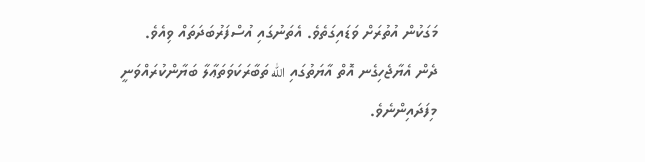މަގަކުން އުތުރަށް ވަޑައިގަތެވެ. އެތަނުގައި އުސްފަރުބަދަތައް ވިއެވެ.
ދެން އެޔާޖެހިގެނ އޮތް އާޔަތުގައި الله ތަބާރަކަވަތަޢާލާ ބަޔާންކުރައްވަނީ މިފަދައިންނެވެ.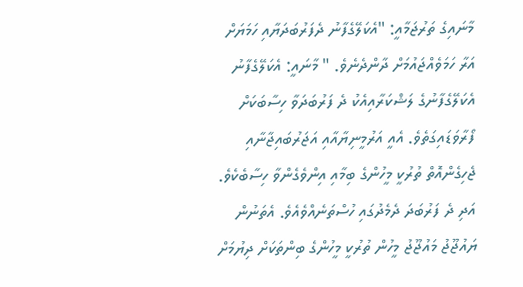މާނައިގެ ތަރުޖަމާއީ: "އެކަލޭގެފާނު ދެފަރުބަދަޔާއި ހަމަޔަށް އަރާ ހަމަވެއްޖައުމަށް ދާންދެނެވެ. " މާނައީ: އެކަލޭގެފާނު އެކަލޭގެފާނުގެ ލަޝްކަރާއިއެކު ދެ ފަރުބަދަވާ ހިސާބަކަށް ފޯރާވަޑައިގަތެވެ. އެއީ އަރުމީނިޔާއާއި އަޖަރުބައިޖާނާއި ޖެހިގެންއޮތް ތުރުކީ މީހުންގެ ބިމާއި އިންވެގެންވާ ހިސާބެކެވެ.
އަދި ދެ ފަރުބަދަ ދެމެދުގައި ހުސްތަނެއްވެއެވެ. އެތަނުން ޔައުޖޫޖު މައުޖޫޖު މީހުން ތުރުކީ މީހުންގެ ބިންތަކަށް ދިޔުމަށް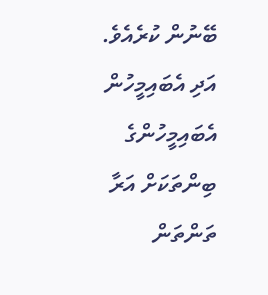ބޭނުން ކުރެއެވެ. އަދި އެބައިމީހުން އެބައިމީހުންގެ ބިންތަކަށް އަރާ ތަންތަން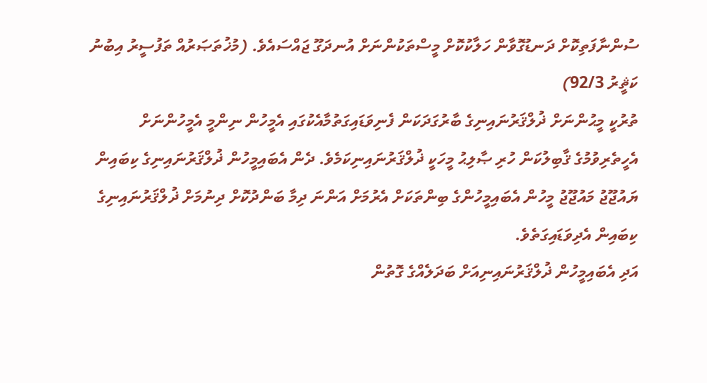ސުންނާފަތިކޮށް ދަނޑުގޮވާން ހަލާކުކޮށް މީސްތަކުންނަށް އުނދަގޫ ޖައްސައެވެ. (މުޚުތަޞަރުއް ތަފުސީރު އިބުނު ކަޘީރު 92/3)
ތުރުކީ މީޙުންނަށް ޛުލްޤަރުނައިނިގެ ބާރުގަދަކަން ފެނިވަޑައިގަތުމާއެކުގައި އެމީހުން ނިންމީ އެމީހުންނަށް އެހީތެރިވުމުގެ ޤާބިލުކަން ހުރި ޞާލިޙު މީހަކީ ޛުލްޤަރުނައިނިކަމެވެ. ދެން އެބައިމީހުން ޛުލްޤަރުނައިނިގެ ކިބައިން ޔައުޖޫޖު މައުޖޫޖު މީހުން އެބައިމީހުންގެ ބިންތަކަށް އެރުމަށް އަންނަ ދިމާ ބަންދުކޮށް ދިނުމަށް ޛުލްޤަރުނައިނިގެ ކިބައިން އެދިވަޑައިގަތެވެ.
އަދި އެބައިމީހުން ޛުލްޤަރުނައިނިއަށް ބަދަލެއްގެ ގޮތުން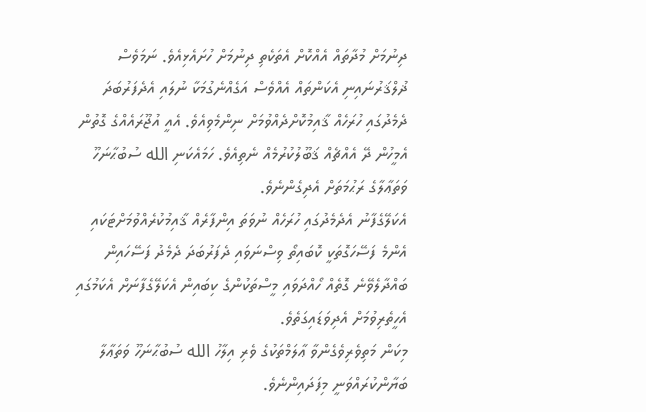ދިނުމަށް މުދާތައް އެއްކޮށް އެތަކެތި ދިނުމަށް ހުށައެޅިއެވެ. ނަމަވެސް ޛުލްޤަރުނައިނި އެކަންތައް އެއްވެސް އަގެއްނެގުމަކާ ނުލައި އެދެފަރުބަދަ ދެމެދުގައި ހުރަހެއް ޤާއިމުކޮށްދެއްވުމަށް ނިންމެވިއެވެ. އެއީ އުޖޫރައެއްގެ ގޮތުން އެމީހުން ދޭ އެއްޗެއް ޤަބޫލުކުރުމެއް ނެތިއެވެ. ހަމައެކަނި الله ސުބުޙާނަހޫ ވަތަޢާލާގެ ރަޙުމަތަށް އެދިގެންނެވެ.
އެކަލޭގެފާނު އެދެމެދުގައި ހުރަހެއް ނުވަތަ އިންފާރެއް ޤާއިމުކުރެއްވުމަށްޓަކައި އެންމެ ފަސޭހަގޮތަކީ ކޮބައިތޯ ވިސްނަވައި ދެފަރުބަދަ ދެމެދު ފަސޭހައިން ބައްދާލެވޭނެ ގޮތެއް ހޯއްދަވައި މީސްތަކުންގެ ކިބައިން އެކަލޭގެފާނަށް އެކަމުގައި އެހީތެރިވުމަށް އެދިވަޑައިގަތެވެ.
މިކަން މަތިވެރިވެގެންވާ ޢާލަމްތަކުގެ ވެރި އިލާހު الله ސުބުޙާނަހޫ ވަތަޢާލާ ބަޔާންކުރައްވަނީ މިފަދައިންނެވެ.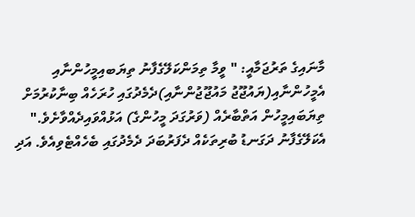މާނައިގެ ތަރުޖަމާއީ: " ވީމާ ތިމަންކަލޭގެފާނު ތިޔަބއިމީހުންނާއި އެމީހުންނާއި(ޔައުޖޫޖު މައުޖޫޖުންނާއި)ދެމެދުގައި ހުރަހެއް ބިނާކުރުމަށް ތިޔަބައިމީހުން އަތްބާރެއް (ވަރުގަދަ މީހުންގެ) އަޅުއްވައިދެއްވާށެވެ."
އެކަލޭގެފާނު ދަގަނޑު ބުރިތަކެއް ދެފަރުބަދަ ދެމެދުގައި ބެހެއްޓެވިއެވެ. އަދި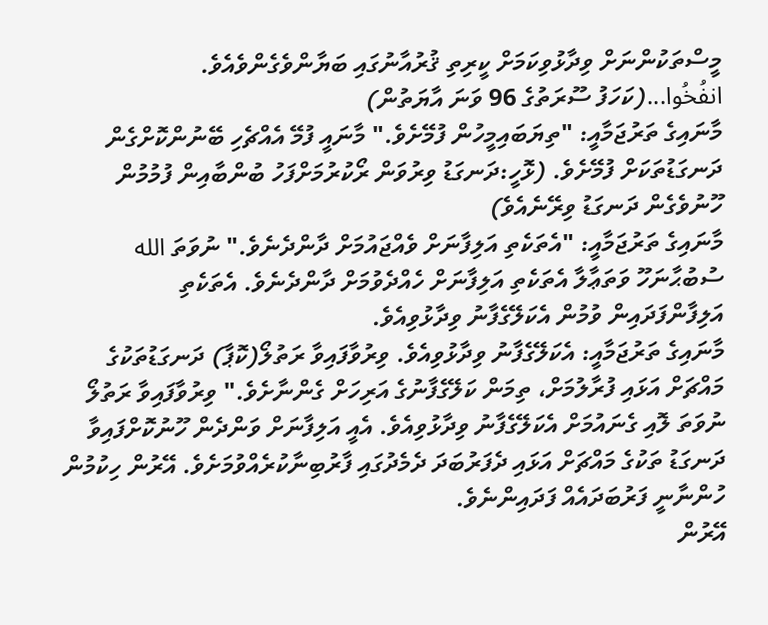މީސްތަކުންނަށް ވިދާޅުވިކަމަށް ކީރިތި ޤުރުއާނުގައި ބަޔާންވެގެންވެއެވެ.
انفُخُوا...(ކަހަފު ސޫރަތުގެ 96 ވަނަ އާޔަތުން)
މާނައިގެ ތަރުޖަމާއީ: "ތިޔަބައިމީހުން ފުމޭށެވެ." މާނައީ ފުމޭ އެއްޗެހި ބޭނުންކޮށްގެން ދަނގަޑުތަކަށް ފުމޭށެވެ. (ޅޮހީ:ދަނގަޑު ވިރުވަން ރޯކުރުމަށްފަހު ބުންބާއިން ފުމުމުން ހޫނުވެގެން ދަނގަޑު ވިރޭނެއެވެ)
މާނައިގެ ތަރުޖަމާއީ: "އެތަކެތި އަލިފާނަށް ވެއްޖައުމަށް ދާންދެނެވެ." ނުވަތަ الله ސުބުޙާނަހޫ ވަތަޢާލާ އެތަކެތި އަލިފާނަށް ހެއްދެވުމަށް ދާންދެނެވެ. އެތަކެތި އަލިފާންފަދައިން ވުމުން އެކަލޭގެފާނު ވިދާޅުވިއެވެ.
މާނައިގެ ތަރުޖަމާއީ: އެކަލޭގެފާނު ވިދާޅުވިއެވެ. ވިރުވާފައިވާ ރަތުލޯ(ކޮޕާ) ދަނގަޑުތަކުގެ މައްޗަށް އަޅައި ފުރާލުމަށް، ތިމަން ކަލޭގެފާނުގެ އަރިހަށް ގެންނާށެވެ." ވިރުވާފައިވާ ރަތުލޯ ނުވަތަ ލޮއި ގެނައުމަށް އެކަލޭގެފާނު ވިދާޅުވިއެވެ. އެއީ އަލިފާނަށް ވަންދެން ހޫނުކޮށްފައިވާ ދަނގަޑު ތަކުގެ މައްޗަށް އަޅައި ދެފަރުބަދަ ދެމެދުގައި ފާރުބިނާކުރެއްވުމަށެވެ. އޭރުން ހިކުމުން ހުންނާނީ ފަރުބަދައެއް ފަދައިންނެވެ.
އޭރުން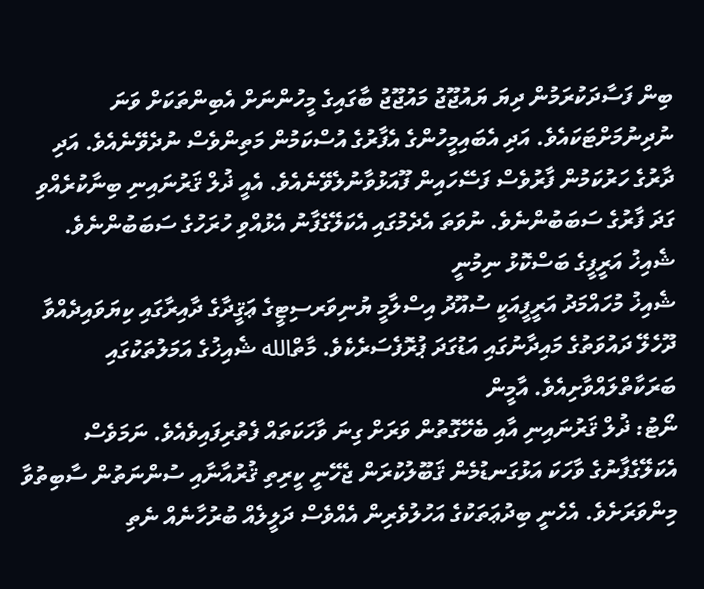ބިން ފަސާދަކުރަމުން ދިޔަ ޔައުޖޫޖު މައުޖޫޖު ބާގައިގެ މީހުންނަށް އެބިންތަކަށް ވަނަ ނުދިނުމަށްޓަކައެވެ. އަދި އެބައިމީހުންގެ އެފާރުގެ އުސްކަމުން މަތިންވެސް ނުދެވޭނެއެވެ. އަދި ދާރުގެ ހަރުކަމުން ފާރުވެސް ފަސޭހައިން ފޫއަޅުވާނުލެވޭނެއެވެ. އެއީ ޛުލް ޤަރުނައިނި ބިނާކުރެއްވި ގަދަ ފާރުގެ ސަބަބުންނެވެ. ނުވަތަ އެދެމުގައި އެކަލޭގެފާނު އެޅުއްވި ހުރަހުގެ ސަބަބުންނެވެ.
ޝެއިޚު އަރީފީގެ ބަސްކޮޅު ނިމުނީ
ޝެއިޚު މުހައްމަދު އަރީފީއަކީ ސުއޫދު އިސްލާމީ ޔުނިވަރސިޓީގެ ޢަޤީދާގެ ދާއިރާގައި ކިޔަވައިދެއްވާ ދޫހެލޭ ދައުވަތުގެ މައިދާނުގައި އަޑުގަދަ ޕުރޮފެސަރެކެވެ. މާތްالله ޝެއިޚުގެ އަމަލުތަކުގައި ބަރަކާތްލައްވާށިއެވެ. އާމީން
ނޯޓު: ޛުލް ޤަރުނައިނި އާއި ބެހޭގޮތުން ވަރަށް ގިނަ ވާހަކަތައް ފެތުރިފައިވެއެވެ. ނަމަވެސް އެކަލޭގެފާނުގެ ވާހަކަ އަޅުގަނޑުމެން ޤަބޫލުކުރަން ޖެހޭނީ ކީރިތި ޤުރުއާނާއި ސުންނަތުން ސާބިތުވާ މިންވަރަށެވެ. އެހެނީ ބިދުޢަތަކުގެ އަހުލުވެރިން އެއްވެސް ދަލީލެއް ބުރުހާނެއް ނެތި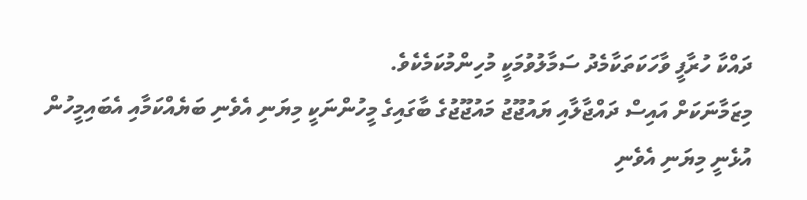ދައްކާ ހުރާފީ ވާހަކަތަކާމެދު ސަމާލުވުމަކީ މުހިންމުކަމެކެވެ.
މިޒަމާނަކަށް އައިސް ދައްޖާލާއި ޔައުޖޫޖު މައުޖޫޖުގެ ބާގައިގެ މީހުންނަކީ މިޔަނި އެވެނި ބަޔެއްކަމާއި އެބައިމީހުން އުޅެނީ މިޔަނި އެވެނި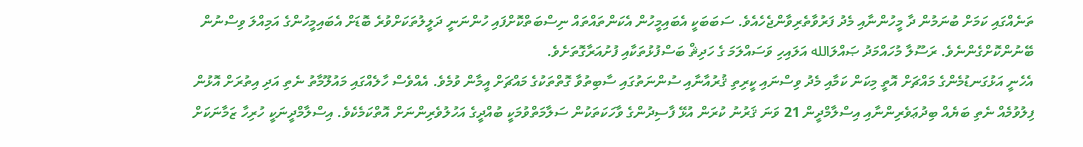ތަނެއްގައި ކަމަށް ބުނަމުން ދާ މީހުންނާއި މެދު ފަރުވާތެރިވާންޖެހެއެވެ. ސަބަބަކީ އެބައިމީހުން އެކަންތައްތައް ނިސްބަތްކޮށްފައި ހުންނަނީ ދަލީލުތަކަށްވުރެ ބޮޑަށް އެބައިމީހުންގެ އަމިއްލަ ވިސްނުން ބޭނުންކޮށްގެންނެވެ. ރަސޫލާ މުހައްމަދު ޞައްލަالله އަލައިހި ވަސައްލަމަ ގެ ހަދިޘް ބަސްފުޅުތަކާއި ފުށުއަރާގޮތަށެވެ.
އެހެނީ އަޅުގަނޑުމެންގެ މައްޗަށް އޮތީ މިކަން ކަމާއި މެދު ވިސްނައި ކީރިތި ޤުރުއާނާއި ސުންނަތުގައި ސާބިތުވާ ގޮތްތަކުގެ މައްޗަށް އީމާން ވުމެވެ. އެއްވެސް ހާލެއްގައި މައުލޫމާތު ނެތި އަދި އިތުރަށް އޮޅުން ފިލުވުމެއް ނެތި ބަޔެއް ބިދުޢަވެރިންނާއި އިސްލާމްދީން 21 ވަނަ ޤަރުނު ކުރަން އުޅޭ ފާސިދުންގެ ވާހަކަތަކުން ސަލާމަތްވުމަކީ ބުއްދީގެ އަހުލުވެރިންނަށް އޮތްކަމެކެވެ. އިސްލާމްދީނަކީ ހުރިހާ ޒަމާނަކަށް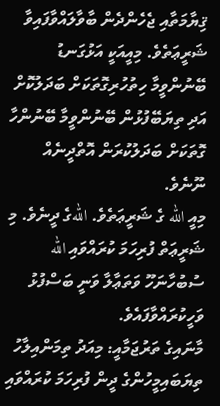ޤިޔާމަތާއި ޖެހެންދެން ބާވާލައްވާފައިވާ ޝަރީޢަތެވެ. މިއީއަކީ އަޅުގަނޑު ބޭނުންވީމާ ހިތުހުރިގޮތަކަށް ބަދަލުކޮށް އަދި ތިޔަބޭފުޅުން ބޭނުންވީމާ ބޭނުންހާ ގޮތަކަށް ބަދަލުކުރަން އޮތްދީނެއް ނޫނެވެ.
މިއީ الله ގެ ޝަރީޢަތެވެ. اللهގެ ދީނެވެ. މި ޝަރީޢަތް ފުރިހަމަ ކުރައްވައި الله ސުބުހާނަހޫ ވަތަޢާލާ ވަނީ ބަސްފުޅު ވަހީކުރައްވާފައެވެ.
މާނައިގެ ތަރުޖަމާއީ: މިއަދު ތިމަންއިލާހު ތިޔަބައިމީހުންގެ ދީން ފުރިހަމަ ކުރައްވައި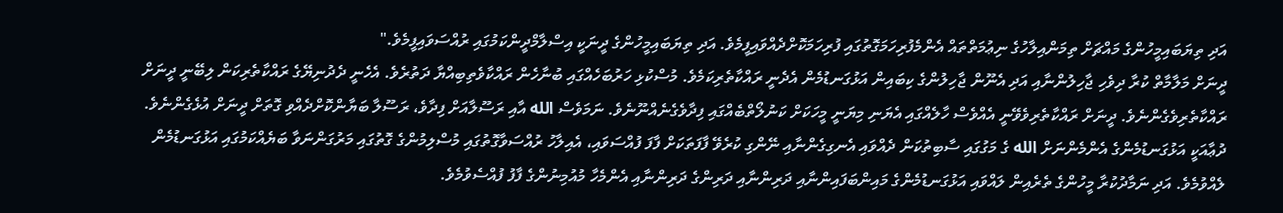އަދި ތިޔަބައިމީހުންގެ މައްޗަށް ތިމަންއިލާހުގެ ނިޢުމަތްތައް އެންމެފުރިހަމަގޮތުގައި ފުރިހަމަކޮށްދެއްވައިފީމެވެ. އަދި ތިޔަބައިމީހުންގެ ދީނަކީ އިސްލާމްދީންކަމުގައި ރުއްސަވައިފީމެވެ."
ދީނަށް މަލާމާތް ކުރާ ދިވެހި ޖާހިލުންނާއި އަދި އެނޫން ޖާހިލުންގެ ކިބައިން އަޅުގަނޑުމެން އެދެނީ ރައްކާތެރިކަމެވެ. މުސްކުޅި ހަރުބަހެއްގައި ބުނާހެން ރައްކާވެތިބިއްޔާ ދަތުރެވެ. އެހެނީ ދެދުނިޔޭގެ ރައްކާތެރިކަން ލިބޭނީ ދީނަށް ރައްކާތެރިވެގެންނެވެ. ދީނަށް ރައްކާތެރިވެވޭނީ އެއްވެސް ހާލެއްގައި އެޔަނި މިޔަނީ މީހަކަށް ކަނުލޯތްބެއްގައި ފިދާވެގެނެއްނޫނެވެ. ނަމަވެސް الله އާއި ރަސޫލާއަށް ފިދާވެ، ރަސޫލާ ބަޔާންކޮށްދެއްވި ގޮތަށް ދީނަށް އުޅެގެންނެވެ.
ދުޢާއަކީ އަޅުގަނޑުމެންގެ އެންމެންނަށް الله ގެ މަގުގައި ސާބިތުކަން ދެއްވައި އެނގިގެންނާއި ނޭންގި ކުރެވޭ ފާފަތަކަށް ފާފަ ފުއްސަވައި، އެއިލާހު ރުއްސަވާގޮތުގައި މުސްލިމުންގެ ގޮތުގައި މަރުގަންނަވާ ބަޔެއްކަމުގައި އަޅުގަނޑުމެން ލެއްވުމެވެ. އަދި ނަމާދުކުރާ މީހުންގެ ތެރެއިން ލައްވައި އަޅުގަނޑުމެންގެ މައިންބަފައިންނާއި ދަރިންނާއި ދަރިންގެ ދަރިންނާއި އެންމެހާ މުއުމިނުންގެ ފާފު ފުއްސެވުމެވެ.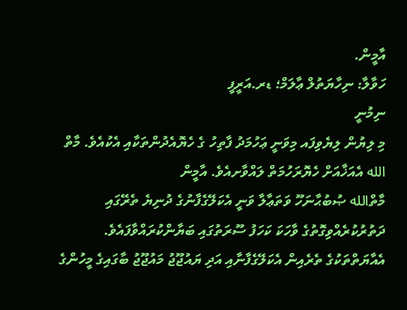އާމީން.
ހަވާލާ: ނިހާޔަތުލް ޢާލަމް؛ ޑރ.އަރީފީ
ނިމުނީ
މި ލިޔުން ލިޔެވިފައ މިވަނީ ޢަހުމަދު ފާތިހު ގެ ހެޔޮއެދުންތަކާއި އެކުއެވެ. މާތް الله އެއަޚާއަށް ހެޔޮރަހުމަތް ލައްވާށއެވެ. އާމީން
މާތްالله ޞުބުޙާނަހޫ ވަތަޢާލާ ވަނީ އެކަލޭގެފާނުގެ ދުނިޔެ ތެރޭގައި ދަތުރުކުރެއްވިގޮތުގެ ވާހަކަ ކަހަފު ސޫރަތުގައި ބަޔާންކުރައްވާފައެވެ. އެއާޔަތްތަކުގެ ތެރެއިން އެކަލޭގެފާނާއި އަދި ޔައުޖޫޖު މައުޖޫޖު ބާގައިގެ މީހުންގެ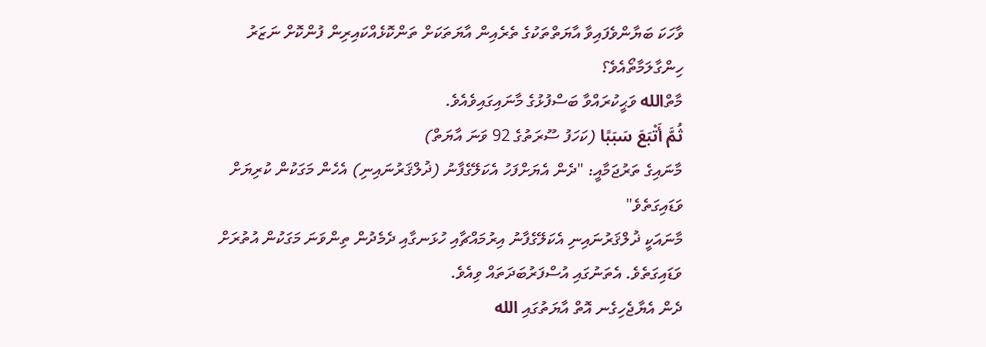ވާހަކަ ބަޔާންވެފައިވާ އާޔަތްތަކުގެ ތެރެއިން އާޔަތަކަށް ތަންކޮޅެއްކައިރިން ފުންކޮށް ނަޒަރު ހިންގާލަމާތޯއެވެ؟
މާތްالله ވަޙީކުރައްވާ ބަސްފުޅުގެ މާނައިގައިވެއެވެ.
ثُمَّ أَتْبَعَ سَبَبًا (ކަހަފު ސޫރަތުގެ 92 ވަނަ އާޔަތް)
މާނައިގެ ތަރުޖަމާއީ: "ދެން އެޔަށްފަހު އެކަލޭގެފާނު (ޛުލްޤަރުނައިނި) އެހެން މަގަކުން ކުރިޔަށް ވަޑައިގަތެވެ"
މާނައަކީ ޛުލްޤަރުނައިނި އެކަލޭގެފާނު އިރުމައްޗާއި ހުޅަނގާއި ދެމެދުން ތިންވަނަ މަގަކުން އުތުރަށް ވަޑައިގަތެވެ. އެތަނުގައި އުސްފަރުބަދަތައް ވިއެވެ.
ދެން އެޔާޖެހިގެނ އޮތް އާޔަތުގައި الله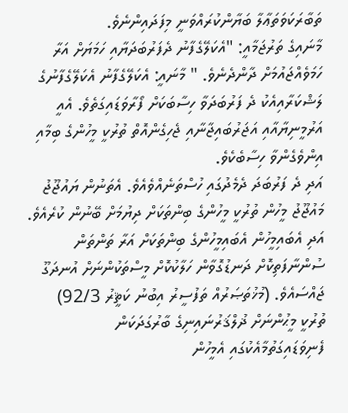ތަބާރަކަވަތަޢާލާ ބަޔާންކުރައްވަނީ މިފަދައިންނެވެ.
މާނައިގެ ތަރުޖަމާއީ: "އެކަލޭގެފާނު ދެފަރުބަދަޔާއި ހަމަޔަށް އަރާ ހަމަވެއްޖައުމަށް ދާންދެނެވެ. " މާނައީ: އެކަލޭގެފާނު އެކަލޭގެފާނުގެ ލަޝްކަރާއިއެކު ދެ ފަރުބަދަވާ ހިސާބަކަށް ފޯރާވަޑައިގަތެވެ. އެއީ އަރުމީނިޔާއާއި އަޖަރުބައިޖާނާއި ޖެހިގެންއޮތް ތުރުކީ މީހުންގެ ބިމާއި އިންވެގެންވާ ހިސާބެކެވެ.
އަދި ދެ ފަރުބަދަ ދެމެދުގައި ހުސްތަނެއްވެއެވެ. އެތަނުން ޔައުޖޫޖު މައުޖޫޖު މީހުން ތުރުކީ މީހުންގެ ބިންތަކަށް ދިޔުމަށް ބޭނުން ކުރެއެވެ. އަދި އެބައިމީހުން އެބައިމީހުންގެ ބިންތަކަށް އަރާ ތަންތަން ސުންނާފަތިކޮށް ދަނޑުގޮވާން ހަލާކުކޮށް މީސްތަކުންނަށް އުނދަގޫ ޖައްސައެވެ. (މުޚުތަޞަރުއް ތަފުސީރު އިބުނު ކަޘީރު 92/3)
ތުރުކީ މީޙުންނަށް ޛުލްޤަރުނައިނިގެ ބާރުގަދަކަން ފެނިވަޑައިގަތުމާއެކުގައި އެމީހުން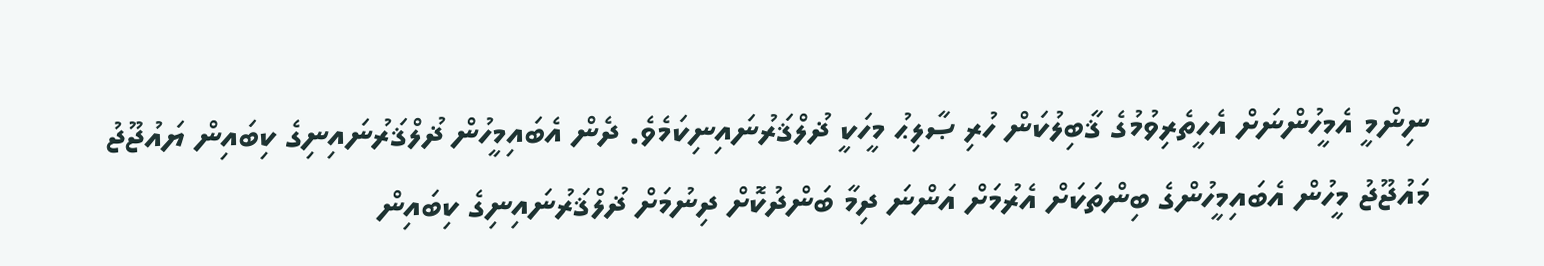ނިންމީ އެމީހުންނަށް އެހީތެރިވުމުގެ ޤާބިލުކަން ހުރި ޞާލިޙު މީހަކީ ޛުލްޤަރުނައިނިކަމެވެ. ދެން އެބައިމީހުން ޛުލްޤަރުނައިނިގެ ކިބައިން ޔައުޖޫޖު މައުޖޫޖު މީހުން އެބައިމީހުންގެ ބިންތަކަށް އެރުމަށް އަންނަ ދިމާ ބަންދުކޮށް ދިނުމަށް ޛުލްޤަރުނައިނިގެ ކިބައިން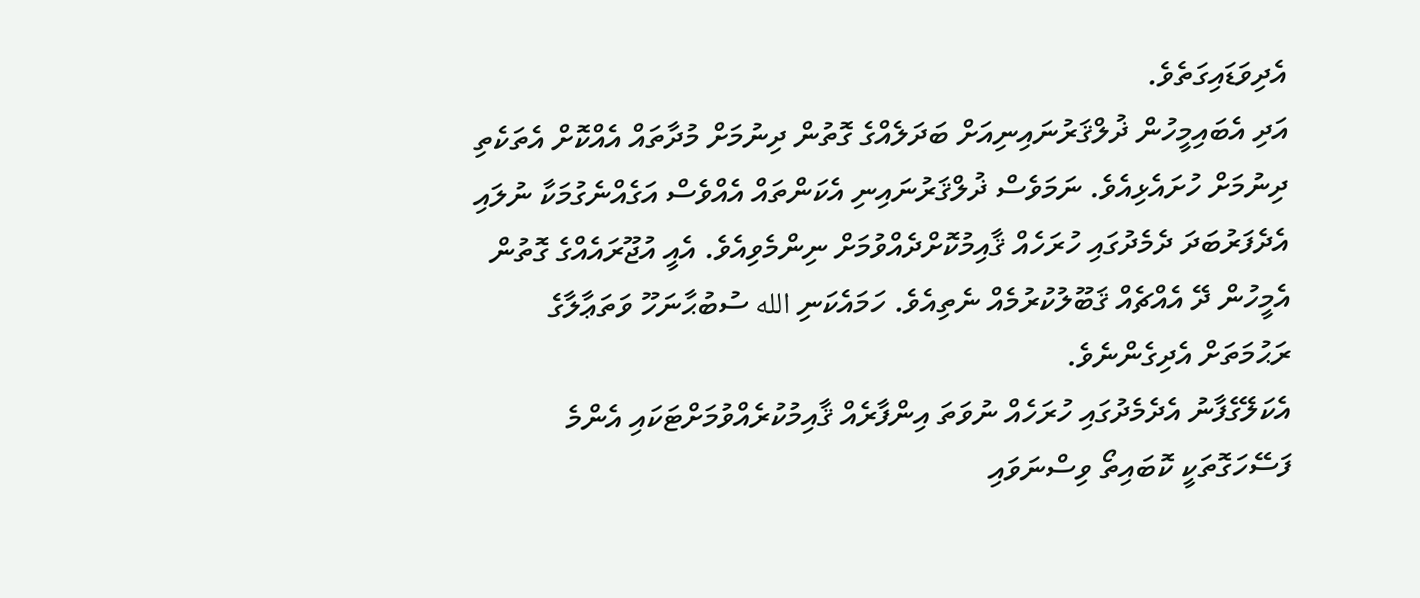އެދިވަޑައިގަތެވެ.
އަދި އެބައިމީހުން ޛުލްޤަރުނައިނިއަށް ބަދަލެއްގެ ގޮތުން ދިނުމަށް މުދާތައް އެއްކޮށް އެތަކެތި ދިނުމަށް ހުށައެޅިއެވެ. ނަމަވެސް ޛުލްޤަރުނައިނި އެކަންތައް އެއްވެސް އަގެއްނެގުމަކާ ނުލައި އެދެފަރުބަދަ ދެމެދުގައި ހުރަހެއް ޤާއިމުކޮށްދެއްވުމަށް ނިންމެވިއެވެ. އެއީ އުޖޫރައެއްގެ ގޮތުން އެމީހުން ދޭ އެއްޗެއް ޤަބޫލުކުރުމެއް ނެތިއެވެ. ހަމައެކަނި الله ސުބުޙާނަހޫ ވަތަޢާލާގެ ރަޙުމަތަށް އެދިގެންނެވެ.
އެކަލޭގެފާނު އެދެމެދުގައި ހުރަހެއް ނުވަތަ އިންފާރެއް ޤާއިމުކުރެއްވުމަށްޓަކައި އެންމެ ފަސޭހަގޮތަކީ ކޮބައިތޯ ވިސްނަވައި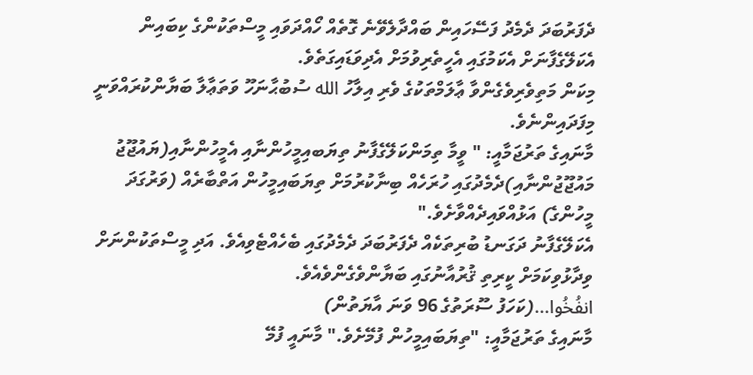ދެފަރުބަދަ ދެމެދު ފަސޭހައިން ބައްދާލެވޭނެ ގޮތެއް ހޯއްދަވައި މީސްތަކުންގެ ކިބައިން އެކަލޭގެފާނަށް އެކަމުގައި އެހީތެރިވުމަށް އެދިވަޑައިގަތެވެ.
މިކަން މަތިވެރިވެގެންވާ ޢާލަމްތަކުގެ ވެރި އިލާހު الله ސުބުޙާނަހޫ ވަތަޢާލާ ބަޔާންކުރައްވަނީ މިފަދައިންނެވެ.
މާނައިގެ ތަރުޖަމާއީ: " ވީމާ ތިމަންކަލޭގެފާނު ތިޔަބއިމީހުންނާއި އެމީހުންނާއި(ޔައުޖޫޖު މައުޖޫޖުންނާއި)ދެމެދުގައި ހުރަހެއް ބިނާކުރުމަށް ތިޔަބައިމީހުން އަތްބާރެއް (ވަރުގަދަ މީހުންގެ) އަޅުއްވައިދެއްވާށެވެ."
އެކަލޭގެފާނު ދަގަނޑު ބުރިތަކެއް ދެފަރުބަދަ ދެމެދުގައި ބެހެއްޓެވިއެވެ. އަދި މީސްތަކުންނަށް ވިދާޅުވިކަމަށް ކީރިތި ޤުރުއާނުގައި ބަޔާންވެގެންވެއެވެ.
انفُخُوا...(ކަހަފު ސޫރަތުގެ 96 ވަނަ އާޔަތުން)
މާނައިގެ ތަރުޖަމާއީ: "ތިޔަބައިމީހުން ފުމޭށެވެ." މާނައީ ފުމޭ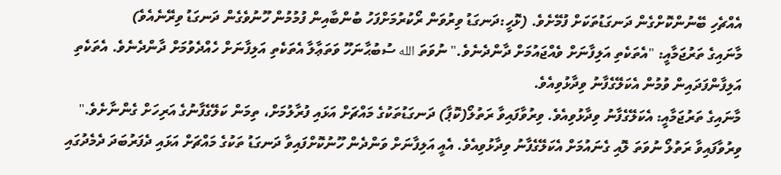އެއްޗެހި ބޭނުންކޮށްގެން ދަނގަޑުތަކަށް ފުމޭށެވެ. (ޅޮހީ:ދަނގަޑު ވިރުވަން ރޯކުރުމަށްފަހު ބުންބާއިން ފުމުމުން ހޫނުވެގެން ދަނގަޑު ވިރޭނެއެވެ)
މާނައިގެ ތަރުޖަމާއީ: "އެތަކެތި އަލިފާނަށް ވެއްޖައުމަށް ދާންދެނެވެ." ނުވަތަ الله ސުބުޙާނަހޫ ވަތަޢާލާ އެތަކެތި އަލިފާނަށް ހެއްދެވުމަށް ދާންދެނެވެ. އެތަކެތި އަލިފާންފަދައިން ވުމުން އެކަލޭގެފާނު ވިދާޅުވިއެވެ.
މާނައިގެ ތަރުޖަމާއީ: އެކަލޭގެފާނު ވިދާޅުވިއެވެ. ވިރުވާފައިވާ ރަތުލޯ(ކޮޕާ) ދަނގަޑުތަކުގެ މައްޗަށް އަޅައި ފުރާލުމަށް، ތިމަން ކަލޭގެފާނުގެ އަރިހަށް ގެންނާށެވެ." ވިރުވާފައިވާ ރަތުލޯ ނުވަތަ ލޮއި ގެނައުމަށް އެކަލޭގެފާނު ވިދާޅުވިއެވެ. އެއީ އަލިފާނަށް ވަންދެން ހޫނުކޮށްފައިވާ ދަނގަޑު ތަކުގެ މައްޗަށް އަޅައި ދެފަރުބަދަ ދެމެދުގައި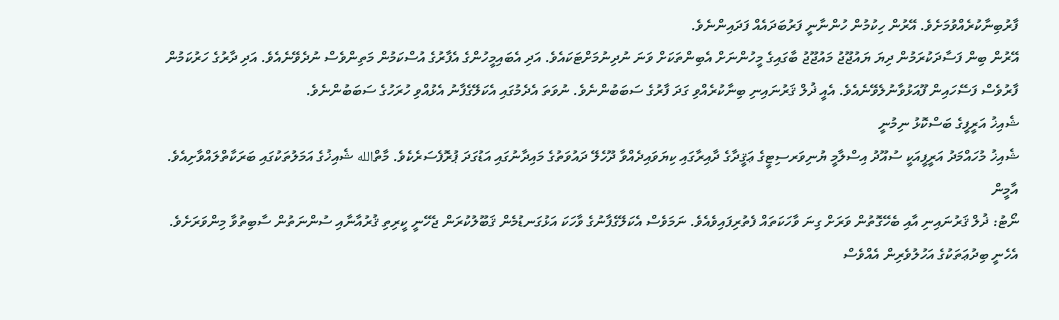ފާރުބިނާކުރެއްވުމަށެވެ. އޭރުން ހިކުމުން ހުންނާނީ ފަރުބަދައެއް ފަދައިންނެވެ.
އޭރުން ބިން ފަސާދަކުރަމުން ދިޔަ ޔައުޖޫޖު މައުޖޫޖު ބާގައިގެ މީހުންނަށް އެބިންތަކަށް ވަނަ ނުދިނުމަށްޓަކައެވެ. އަދި އެބައިމީހުންގެ އެފާރުގެ އުސްކަމުން މަތިންވެސް ނުދެވޭނެއެވެ. އަދި ދާރުގެ ހަރުކަމުން ފާރުވެސް ފަސޭހައިން ފޫއަޅުވާނުލެވޭނެއެވެ. އެއީ ޛުލް ޤަރުނައިނި ބިނާކުރެއްވި ގަދަ ފާރުގެ ސަބަބުންނެވެ. ނުވަތަ އެދެމުގައި އެކަލޭގެފާނު އެޅުއްވި ހުރަހުގެ ސަބަބުންނެވެ.
ޝެއިޚު އަރީފީގެ ބަސްކޮޅު ނިމުނީ
ޝެއިޚު މުހައްމަދު އަރީފީއަކީ ސުއޫދު އިސްލާމީ ޔުނިވަރސިޓީގެ ޢަޤީދާގެ ދާއިރާގައި ކިޔަވައިދެއްވާ ދޫހެލޭ ދައުވަތުގެ މައިދާނުގައި އަޑުގަދަ ޕުރޮފެސަރެކެވެ. މާތްالله ޝެއިޚުގެ އަމަލުތަކުގައި ބަރަކާތްލައްވާށިއެވެ. އާމީން
ނޯޓު: ޛުލް ޤަރުނައިނި އާއި ބެހޭގޮތުން ވަރަށް ގިނަ ވާހަކަތައް ފެތުރިފައިވެއެވެ. ނަމަވެސް އެކަލޭގެފާނުގެ ވާހަކަ އަޅުގަނޑުމެން ޤަބޫލުކުރަން ޖެހޭނީ ކީރިތި ޤުރުއާނާއި ސުންނަތުން ސާބިތުވާ މިންވަރަށެވެ. އެހެނީ ބިދުޢަތަކުގެ އަހުލުވެރިން އެއްވެސް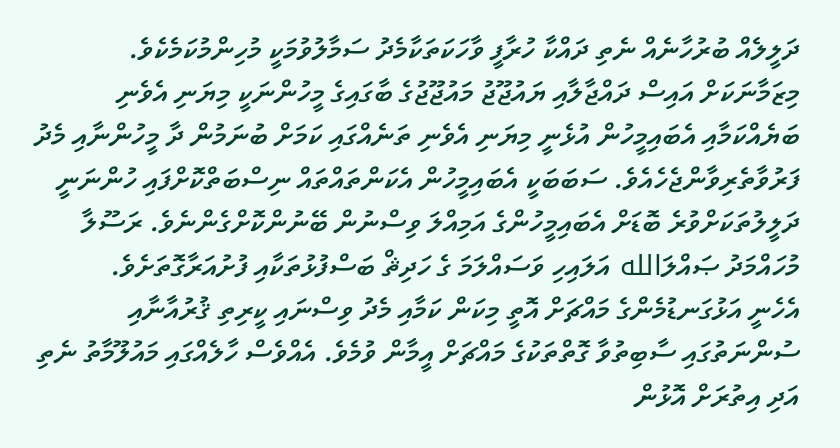ދަލީލެއް ބުރުހާނެއް ނެތި ދައްކާ ހުރާފީ ވާހަކަތަކާމެދު ސަމާލުވުމަކީ މުހިންމުކަމެކެވެ.
މިޒަމާނަކަށް އައިސް ދައްޖާލާއި ޔައުޖޫޖު މައުޖޫޖުގެ ބާގައިގެ މީހުންނަކީ މިޔަނި އެވެނި ބަޔެއްކަމާއި އެބައިމީހުން އުޅެނީ މިޔަނި އެވެނި ތަނެއްގައި ކަމަށް ބުނަމުން ދާ މީހުންނާއި މެދު ފަރުވާތެރިވާންޖެހެއެވެ. ސަބަބަކީ އެބައިމީހުން އެކަންތައްތައް ނިސްބަތްކޮށްފައި ހުންނަނީ ދަލީލުތަކަށްވުރެ ބޮޑަށް އެބައިމީހުންގެ އަމިއްލަ ވިސްނުން ބޭނުންކޮށްގެންނެވެ. ރަސޫލާ މުހައްމަދު ޞައްލަالله އަލައިހި ވަސައްލަމަ ގެ ހަދިޘް ބަސްފުޅުތަކާއި ފުށުއަރާގޮތަށެވެ.
އެހެނީ އަޅުގަނޑުމެންގެ މައްޗަށް އޮތީ މިކަން ކަމާއި މެދު ވިސްނައި ކީރިތި ޤުރުއާނާއި ސުންނަތުގައި ސާބިތުވާ ގޮތްތަކުގެ މައްޗަށް އީމާން ވުމެވެ. އެއްވެސް ހާލެއްގައި މައުލޫމާތު ނެތި އަދި އިތުރަށް އޮޅުން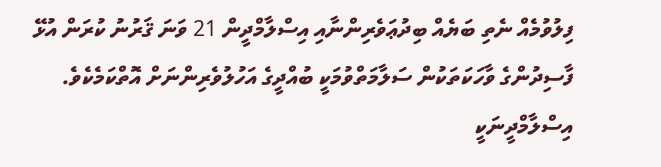ފިލުވުމެއް ނެތި ބަޔެއް ބިދުޢަވެރިންނާއި އިސްލާމްދީން 21 ވަނަ ޤަރުނު ކުރަން އުޅޭ ފާސިދުންގެ ވާހަކަތަކުން ސަލާމަތްވުމަކީ ބުއްދީގެ އަހުލުވެރިންނަށް އޮތްކަމެކެވެ. އިސްލާމްދީނަކީ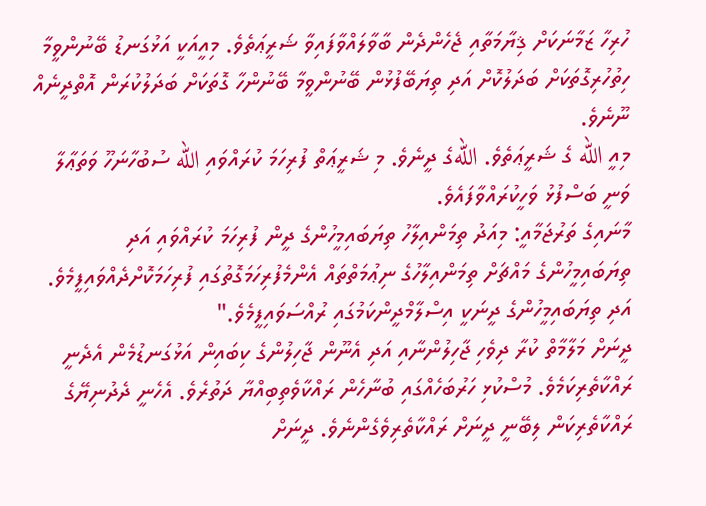ހުރިހާ ޒަމާނަކަށް ޤިޔާމަތާއި ޖެހެންދެން ބާވާލައްވާފައިވާ ޝަރީޢަތެވެ. މިއީއަކީ އަޅުގަނޑު ބޭނުންވީމާ ހިތުހުރިގޮތަކަށް ބަދަލުކޮށް އަދި ތިޔަބޭފުޅުން ބޭނުންވީމާ ބޭނުންހާ ގޮތަކަށް ބަދަލުކުރަން އޮތްދީނެއް ނޫނެވެ.
މިއީ الله ގެ ޝަރީޢަތެވެ. اللهގެ ދީނެވެ. މި ޝަރީޢަތް ފުރިހަމަ ކުރައްވައި الله ސުބުހާނަހޫ ވަތަޢާލާ ވަނީ ބަސްފުޅު ވަހީކުރައްވާފައެވެ.
މާނައިގެ ތަރުޖަމާއީ: މިއަދު ތިމަންއިލާހު ތިޔަބައިމީހުންގެ ދީން ފުރިހަމަ ކުރައްވައި އަދި ތިޔަބައިމީހުންގެ މައްޗަށް ތިމަންއިލާހުގެ ނިޢުމަތްތައް އެންމެފުރިހަމަގޮތުގައި ފުރިހަމަކޮށްދެއްވައިފީމެވެ. އަދި ތިޔަބައިމީހުންގެ ދީނަކީ އިސްލާމްދީންކަމުގައި ރުއްސަވައިފީމެވެ."
ދީނަށް މަލާމާތް ކުރާ ދިވެހި ޖާހިލުންނާއި އަދި އެނޫން ޖާހިލުންގެ ކިބައިން އަޅުގަނޑުމެން އެދެނީ ރައްކާތެރިކަމެވެ. މުސްކުޅި ހަރުބަހެއްގައި ބުނާހެން ރައްކާވެތިބިއްޔާ ދަތުރެވެ. އެހެނީ ދެދުނިޔޭގެ ރައްކާތެރިކަން ލިބޭނީ ދީނަށް ރައްކާތެރިވެގެންނެވެ. ދީނަށް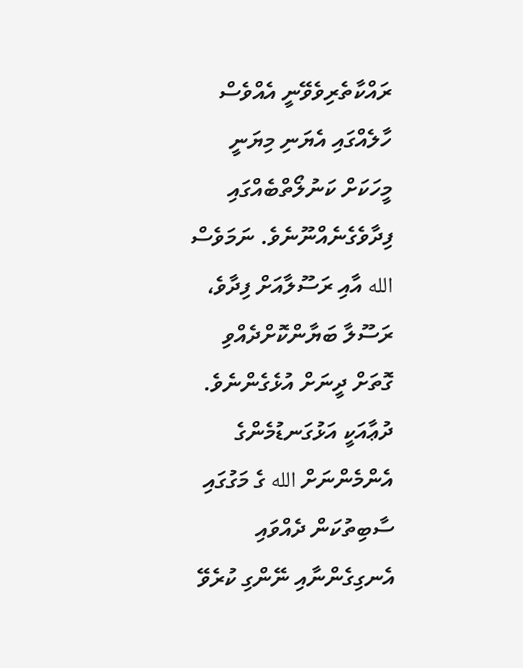ރައްކާތެރިވެވޭނީ އެއްވެސް ހާލެއްގައި އެޔަނި މިޔަނީ މީހަކަށް ކަނުލޯތްބެއްގައި ފިދާވެގެނެއްނޫނެވެ. ނަމަވެސް الله އާއި ރަސޫލާއަށް ފިދާވެ، ރަސޫލާ ބަޔާންކޮށްދެއްވި ގޮތަށް ދީނަށް އުޅެގެންނެވެ.
ދުޢާއަކީ އަޅުގަނޑުމެންގެ އެންމެންނަށް الله ގެ މަގުގައި ސާބިތުކަން ދެއްވައި އެނގިގެންނާއި ނޭންގި ކުރެވޭ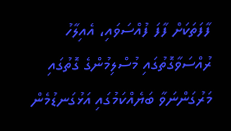ފާފަތަކަށް ފާފަ ފުއްސަވައި، އެއިލާހު ރުއްސަވާގޮތުގައި މުސްލިމުންގެ ގޮތުގައި މަރުގަންނަވާ ބަޔެއްކަމުގައި އަޅުގަނޑުމެން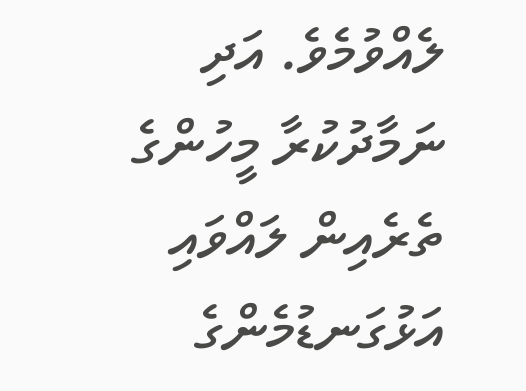ލެއްވުމެވެ. އަދި ނަމާދުކުރާ މީހުންގެ ތެރެއިން ލައްވައި އަޅުގަނޑުމެންގެ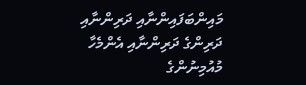މައިންބަފައިންނާއި ދަރިންނާއި ދަރިންގެ ދަރިންނާއި އެންމެހާ މުއުމިނުންގެ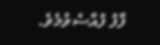ފާފު ފުއްސެވުމެވެ.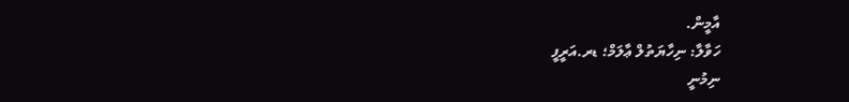އާމީން.
ހަވާލާ: ނިހާޔަތުލް ޢާލަމް؛ ޑރ.އަރީފީ
ނިމުނީ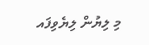މި ލިޔުން ލިޔެވިފައ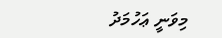މިވަނީ ޢަހުމަދު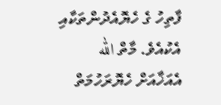ފާތިހު ގެ ހެޔޮއެދުންތަކާއި އެކުއެވެ. މާތް الله އެއަޚާއަށް ހެޔޮރަހުމަތް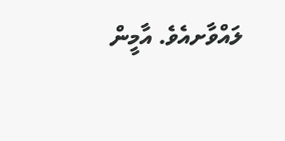ލައްވާށއެވެ. އާމީން